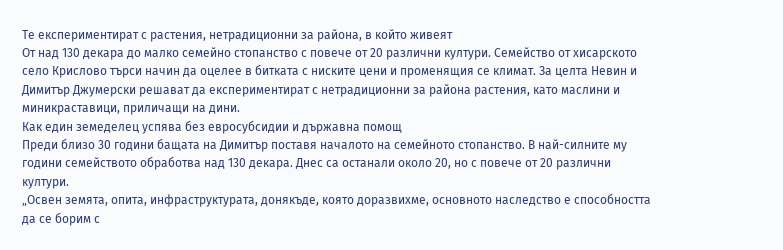Те експериментират с растения, нетрадиционни за района, в който живеят
От над 130 декара до малко семейно стопанство с повече от 20 различни култури. Семейство от хисарското село Крислово търси начин да оцелее в битката с ниските цени и променящия се климат. За целта Невин и Димитър Джумерски решават да експериментират с нетрадиционни за района растения, като маслини и миникраставици, приличащи на дини.
Как един земеделец успява без евросубсидии и държавна помощ
Преди близо 30 години бащата на Димитър поставя началото на семейното стопанство. В най-силните му години семейството обработва над 130 декара. Днес са останали около 20, но с повече от 20 различни култури.
„Освен земята, опита, инфраструктурата, донякъде, която доразвихме, основното наследство е способността да се борим с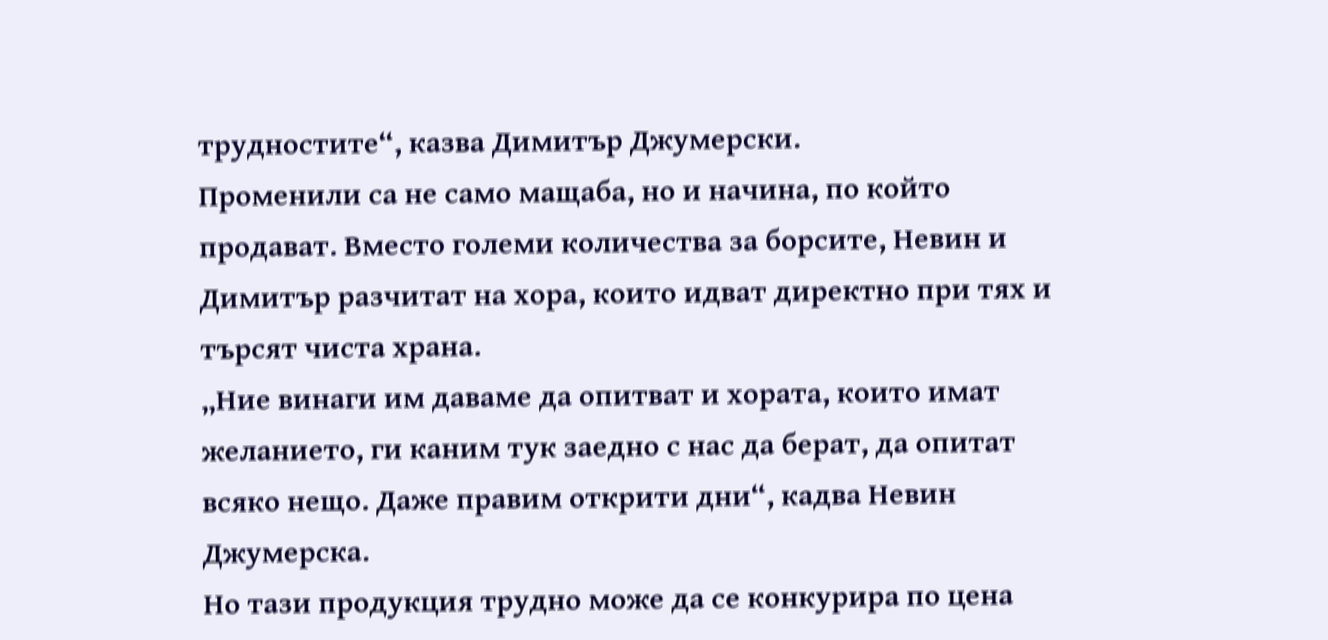трудностите“, казва Димитър Джумерски.
Променили са не само мащаба, но и начина, по който продават. Вместо големи количества за борсите, Невин и Димитър разчитат на хора, които идват директно при тях и търсят чиста храна.
„Ние винаги им даваме да опитват и хората, които имат желанието, ги каним тук заедно с нас да берат, да опитат всяко нещо. Даже правим открити дни“, кадва Невин Джумерска.
Но тази продукция трудно може да се конкурира по цена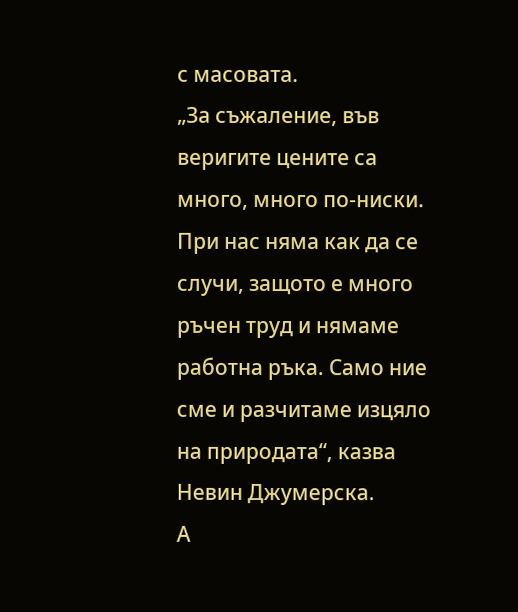с масовата.
„За съжаление, във веригите цените са много, много по-ниски. При нас няма как да се случи, защото е много ръчен труд и нямаме работна ръка. Само ние сме и разчитаме изцяло на природата“, казва Невин Джумерска.
А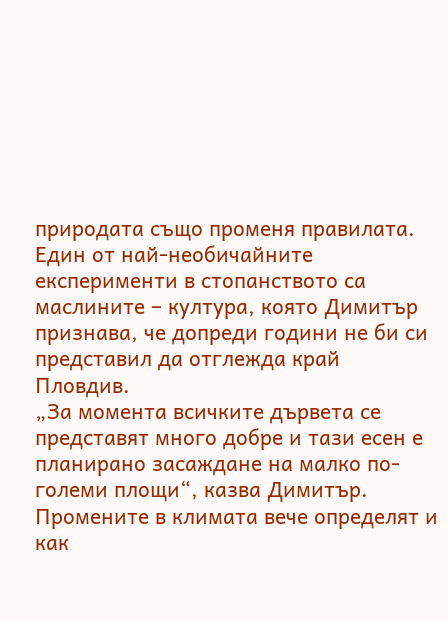природата също променя правилата. Един от най-необичайните експерименти в стопанството са маслините – култура, която Димитър признава, че допреди години не би си представил да отглежда край Пловдив.
„За момента всичките дървета се представят много добре и тази есен е планирано засаждане на малко по-големи площи“, казва Димитър.
Промените в климата вече определят и как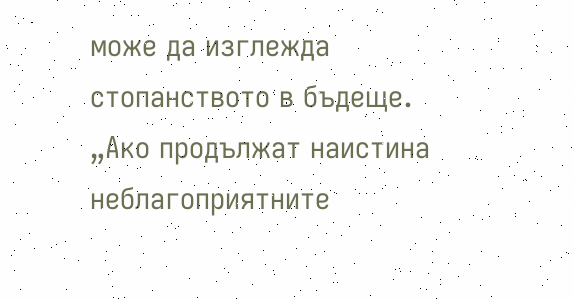може да изглежда стопанството в бъдеще.
„Ако продължат наистина неблагоприятните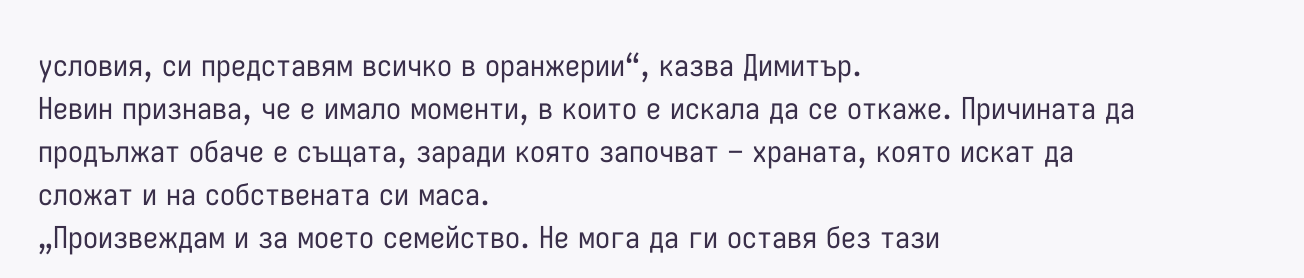условия, си представям всичко в оранжерии“, казва Димитър.
Невин признава, че е имало моменти, в които е искала да се откаже. Причината да продължат обаче е същата, заради която започват – храната, която искат да сложат и на собствената си маса.
„Произвеждам и за моето семейство. Не мога да ги оставя без тази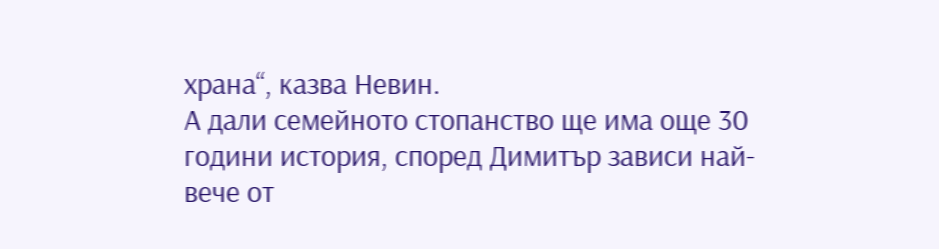храна“, казва Невин.
А дали семейното стопанство ще има още 30 години история, според Димитър зависи най-вече от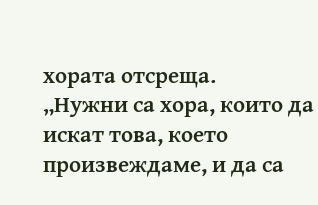хората отсреща.
„Нужни са хора, които да искат това, което произвеждаме, и да са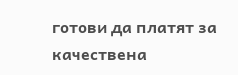готови да платят за качествена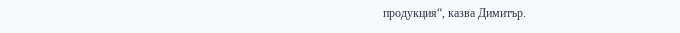продукция“, казва Димитър.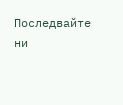Последвайте ни